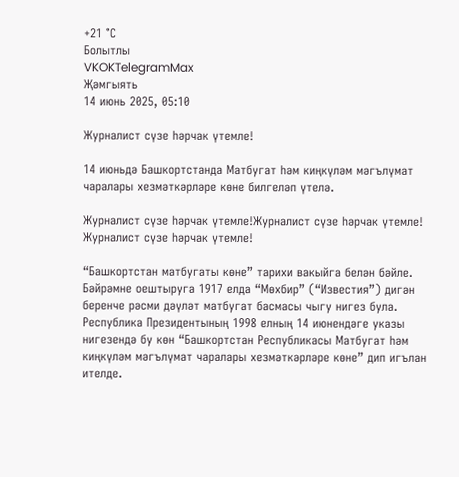+21 °С
Болытлы
VKOKTelegramMax
Җәмгыять
14 июнь 2025, 05:10

Журналист сүзе һәрчак үтемле!

14 июньдә Башкортстанда Матбугат һәм киңкүләм мәгълүмат чаралары хезмәткәрләре көне билгеләп үтелә.

Журналист сүзе һәрчак үтемле!Журналист сүзе һәрчак үтемле!
Журналист сүзе һәрчак үтемле!

“Башкортстан матбугаты көне” тарихи вакыйга белән бәйле. Бәйрәмне оештыруга 1917 елда “Мөхбир” (“Известия”) дигән беренче рәсми дәүләт матбугат басмасы чыгу нигез була. Республика Президентының 1998 елның 14 июнендәге указы нигезендә бу көн “Башкортстан Республикасы Матбугат һәм киңкүләм мәгълүмат чаралары хезмәткәрләре көне” дип игълан ителде.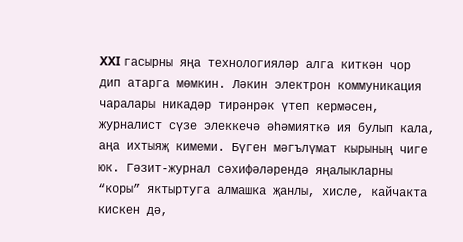XXI гасырны яңа технологияләр алга киткән чор дип атарга мөмкин. Ләкин электрон коммуникация чаралары никадәр тирәнрәк үтеп кермәсен, журналист сүзе элеккечә әһәмияткә ия булып кала, аңа ихтыяҗ кимеми. Бүген мәгълүмат кырының чиге юк. Гәзит-журнал сәхифәләрендә яңалыкларны “коры” яктыртуга алмашка җанлы, хисле, кайчакта кискен дә,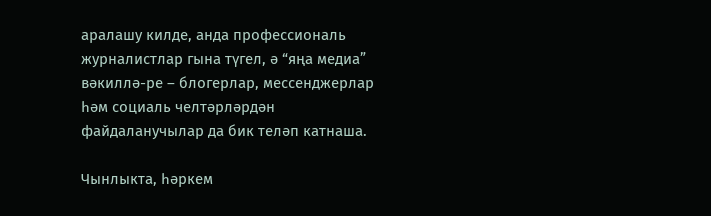аралашу килде, анда профессиональ журналистлар гына түгел, ә “яңа медиа” вәкиллә-ре – блогерлар, мессенджерлар һәм социаль челтәрләрдән файдаланучылар да бик теләп катнаша.

Чынлыкта, һәркем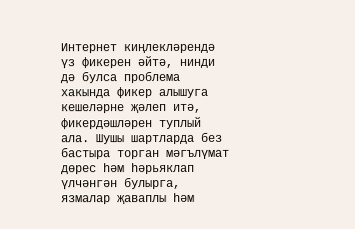Интернет киңлекләрендә үз фикерен әйтә, нинди дә булса проблема хакында фикер алышуга кешеләрне җәлеп итә, фикердәшләрен туплый ала. Шушы шартларда без бастыра торган мәгълүмат дөрес һәм һәрьяклап үлчәнгән булырга, язмалар җаваплы һәм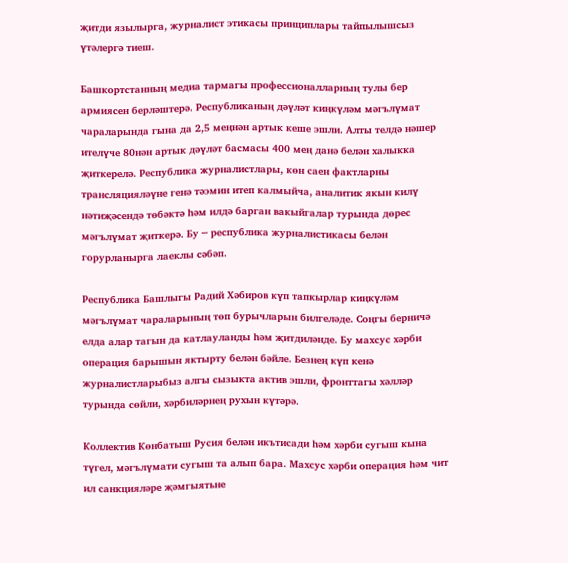җитди язылырга, журналист этикасы принциплары тайпылышсыз үтәлергә тиеш.

Башкортстанның медиа тармагы профессионалларның тулы бер армиясен берләштерә. Республиканың дәүләт киңкүләм мәгълүмат чараларында гына да 2,5 меңнән артык кеше эшли. Алты телдә нәшер ителүче 80нән артык дәүләт басмасы 400 мең данә белән халыкка җиткерелә. Республика журналистлары, көн саен фактларны трансляцияләүне генә тәэмин итеп калмыйча, аналитик якын килү нәтиҗәсендә төбәктә һәм илдә барган вакыйгалар турында дөрес мәгълүмат җиткерә. Бу ─ республика журналистикасы белән горурланырга лаеклы сәбәп.

Республика Башлыгы Радий Хәбиров күп тапкырлар киңкүләм мәгълүмат чараларының төп бурычларын билгеләде. Соңгы берничә елда алар тагын да катлауланды һәм җитдиләнде. Бу махсус хәрби операция барышын яктырту белән бәйле. Безнең күп кенә журналистларыбыз алгы сызыкта актив эшли, фронттагы хәлләр турында сөйли, хәрбиләрнең рухын күтәрә.

Коллектив Көнбатыш Русия белән икътисади һәм хәрби сугыш кына түгел, мәгълүмати сугыш та алып бара. Махсус хәрби операция һәм чит ил санкцияләре җәмгыятьне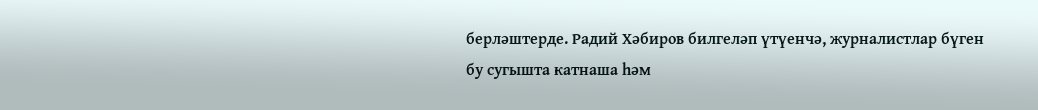берләштерде. Радий Хәбиров билгеләп үтүенчә, журналистлар бүген бу сугышта катнаша һәм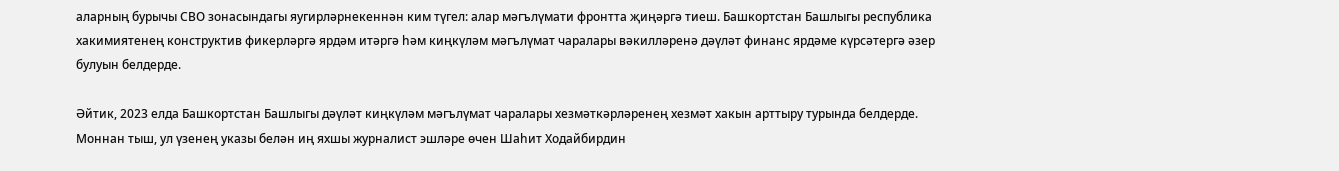аларның бурычы СВО зонасындагы яугирләрнекеннән ким түгел: алар мәгълүмати фронтта җиңәргә тиеш. Башкортстан Башлыгы республика хакимиятенең конструктив фикерләргә ярдәм итәргә һәм киңкүләм мәгълүмат чаралары вәкилләренә дәүләт финанс ярдәме күрсәтергә әзер булуын белдерде.

Әйтик, 2023 елда Башкортстан Башлыгы дәүләт киңкүләм мәгълүмат чаралары хезмәткәрләренең хезмәт хакын арттыру турында белдерде. Моннан тыш, ул үзенең указы белән иң яхшы журналист эшләре өчен Шаһит Ходайбирдин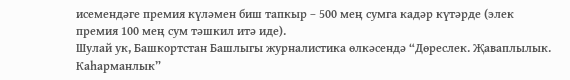исемендәге премия күләмен биш тапкыр – 500 мең сумга кадәр күтәрде (элек премия 100 мең сум тәшкил итә иде).
Шулай ук, Башкортстан Башлыгы журналистика өлкәсендә “Дөреслек. Җаваплылык. Каһарманлык”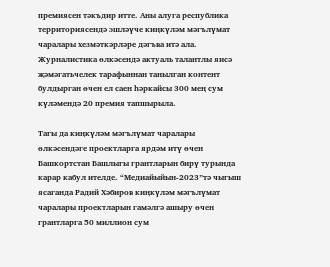премиясен тәкъдир итте. Аны алуга республика территориясендә эшләүче киңкүләм мәгълүмат чаралары хезмәткәрләре дәгъва итә ала. Журналистика өлкәсендә актуаль талантлы яисә җәмәгатьчелек тарафыннан танылган контент булдырган өчен ел саен һәркайсы 300 мең сум күләмендә 20 премия тапшырыла.

Тагы да киңкүләм мәгълүмат чаралары өлкәсендәге проектларга ярдәм итү өчен Башкортстан Башлыгы грантларын бирү турында карар кабул ителде. “Медиайыйын-2023”тә чыгыш ясаганда Радий Хәбиров киңкүләм мәгълүмат чаралары проектларын гамәлгә ашыру өчен грантларга 50 миллион сум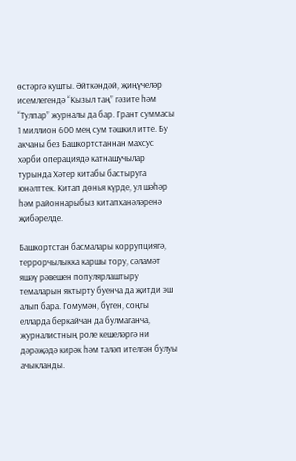өстәргә кушты. Әйткәндәй, җиңүчеләр исемлегендә “Кызыл таң” гәзите һәм “Тулпар” журналы да бар. Грант суммасы 1 миллион 600 мең сум тәшкил итте. Бу акчаны без Башкортстаннан махсус хәрби операциядә катнашучылар турында Хәтер китабы бастыруга юнәлттек. Китап дөнья күрде, ул шәһәр һәм районнарыбыз китапханәләренә җибәрелде.

Башкортстан басмалары коррупциягә, террорчылыкка каршы тору, сәламәт яшәү рәвешен популярлаштыру темаларын яктырту буенча да җитди эш алып бара. Гомумән, бүген, соңгы елларда беркайчан да булмаганча, журналистның роле кешеләргә ни дәрәҗәдә кирәк һәм таләп ителгән булуы ачыкланды.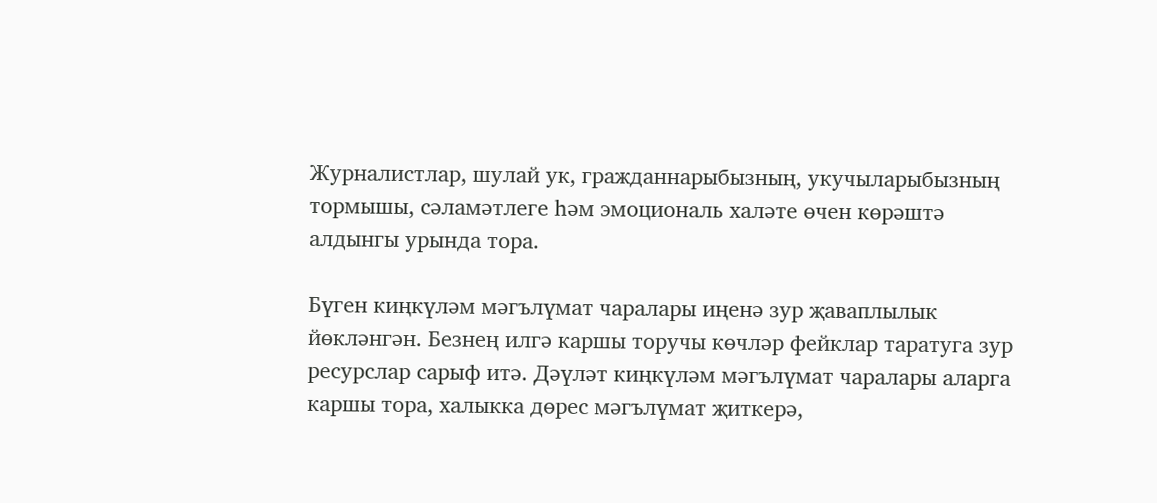Журналистлар, шулай ук, гражданнарыбызның, укучыларыбызның тормышы, сәламәтлеге һәм эмоциональ халәте өчен көрәштә алдынгы урында тора.

Бүген киңкүләм мәгълүмат чаралары иңенә зур җаваплылык йөкләнгән. Безнең илгә каршы торучы көчләр фейклар таратуга зур ресурслар сарыф итә. Дәүләт киңкүләм мәгълүмат чаралары аларга каршы тора, халыкка дөрес мәгълүмат җиткерә,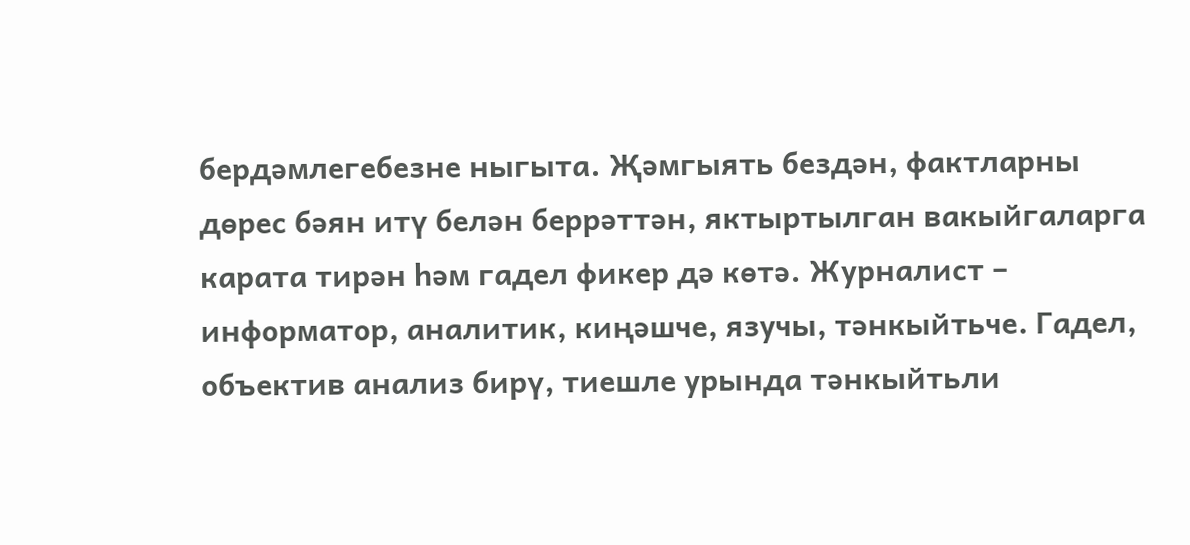бердәмлегебезне ныгыта. Җәмгыять бездән, фактларны дөрес бәян итү белән беррәттән, яктыртылган вакыйгаларга карата тирән һәм гадел фикер дә көтә. Журналист – информатор, аналитик, киңәшче, язучы, тәнкыйтьче. Гадел, объектив анализ бирү, тиешле урында тәнкыйтьли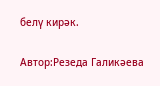белү кирәк.

Автор:Резеда Галикәева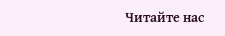Читайте нас